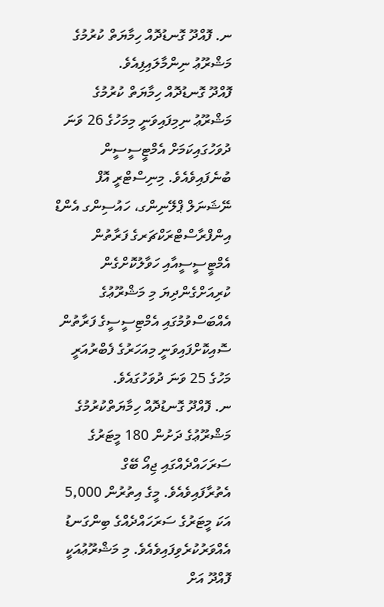ނ. ފޮއްދޫ ގޮނޑުދޮއް ހިމާޔަތް ކުރުމުގެ މަޝްރޫޢު ނިންމާލައިފިއެވެ.
ފޮއްދޫ ގޮނޑުދޮއް ހިމާޔަތް ކުރުމުގެ މަޝްރޫޢު ނިމިފައިވަނީ މިމަހުގެ 26 ވަނަ ދުވަހުގައިކަމަށް އެމްޓީސީސީން ބުނެފައިވެއެވެ. މިނިސްޓްރީ އޮފް ނޭޝަނަލް ޕްލޭނިންގ، ހައުސިންގ އެންޑް އިންފްރާސްޓްރަކްޗަރގެ ފަރާތުން އެމްޓީސީސީއާއި ހަވާލުކޮށްގެން ކުރިއަށްގެންދިޔަ މި މަޝްރޫޢުގެ އެއްބަސްވުމުގައި އެމްޓިސީސީގެ ފަރާތުން ސޮއިކޮށްފައިވަނީ މިއަހަރުގެ ފެބްރުއަރީ މަހުގެ 25 ވަނަ ދުވަހުގައެވެ.
ނ. ފޮއްދޫ ގޮނޑުދޮއް ހިމާޔަތްކުރުމުގެ މަޝްރޫޢުގެ ދަށުން 180 މީޓަރުގެ ސަރަހައްދެއްގައި ޖިއޯ ބޭގް އެތުރާފައިވެއެވެ. މީގެ އިތުރުން 5,000 އަކަ މީޓަރުގެ ސަރަހައްދެއްގެ ބިންގަނޑު އެއްވަރުކުރެވިފައިވެއެވެ. މި މަޝްރޫޢުއަކީ ފޮއްދޫ އަށް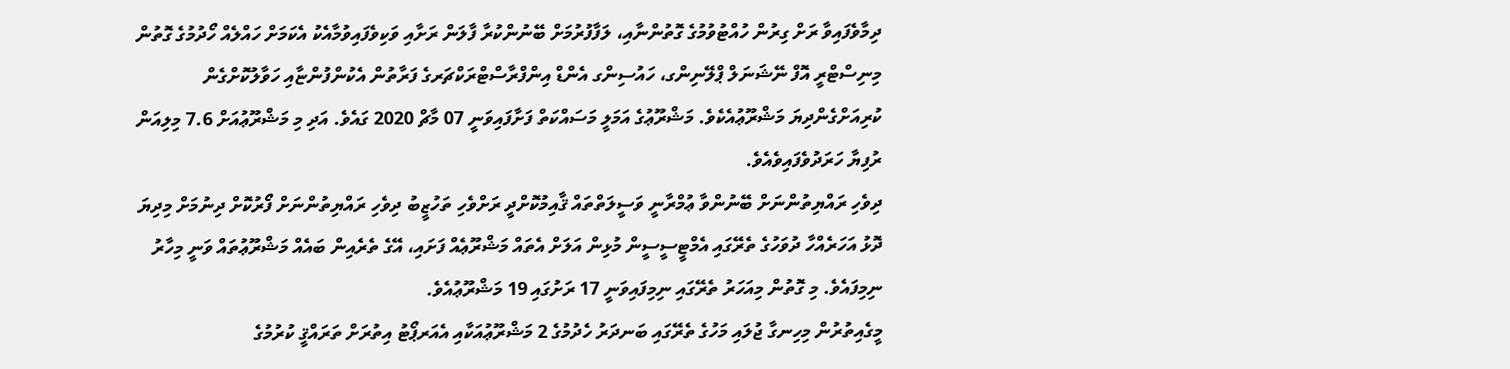ދިމާވެފައިވާ ރަށް ގިރުން ހުއްޓުވުމުގެ ގޮތުންނާއި، ލަފާފުރުމަށް ބޭނުންކުރާ ފާލަން ރަށާއި ވަކިވެފައިވުމާއެކު އެކަމަށް ހައްލެއް ހޯދުމުގެ ގޮތުން މިނިސްޓްރީ އޮފް ނޭޝަނަލް ޕްލޭނިންގ، ހައުސިންގ އެންޑް އިންފްރާސްޓްރަކްޗަރގެ ފަރާތުން އެކުންފުންޏާއި ހަވާލުކޮށްގެން ކުރިއަށްގެންދިޔަ މަޝްރޫޢުއެކެވެ. މަޝްރޫޢުގެ އަމަލީ މަސައްކަތް ފަށާފައިވަނީ 07 މާޗް 2020 ގައެވެ. އަދި މި މަޝްރޫޢުއަށް 7.6 މިލިއަން ރުފިޔާ ހަރަދުވެފައިވެއެވެ.
ދިވެހި ރައްޔިތުންނަށް ބޭނުންވާ ޢުމްރާނީ ވަސީލަތްތައް ޤާއިމުކޮށްދީ ރަށްވެހި ތަހުޒީބު ދިވެހި ރައްޔިތުންނަށް ފޯރުކޮށް ދިނުމަށް މިދިޔަ ދޮޅު އަހަރެއްހާ ދުވަހުގެ ތެރޭގައި އެމްޓީސީސީން މުޅިން އަލަށް އެތައް މަޝްރޫޢެއް ފަށައި، އޭގެ ތެރެއިން ބައެއް މަޝްރޫޢުތައް ވަނީ މިހާރު ނިމިފައެވެ. މި ގޮތުން މިއަހަރު ތެރޭގައި ނިމިފައިވަނީ 17 ރަށުގައި 19 މަޝްރޫޢުއެވެ.
މީގެއިތުރުން މިހިނގާ ޖުލައި މަހުގެ ތެރޭގައި ބަނދަރު ހެދުމުގެ 2 މަޝްރޫޢުއަކާއި އެއަރޕޯޓު އިތުރަށް ތަރައްޤީ ކުރުމުގެ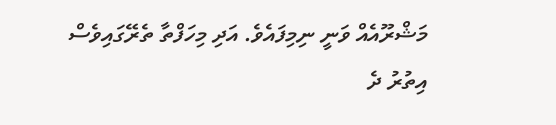މަޝްރޫއެއް ވަނީ ނިމިފައެވެ. އަދި މިހަފްތާ ތެރޭގައިވެސް އިތުރު ދެ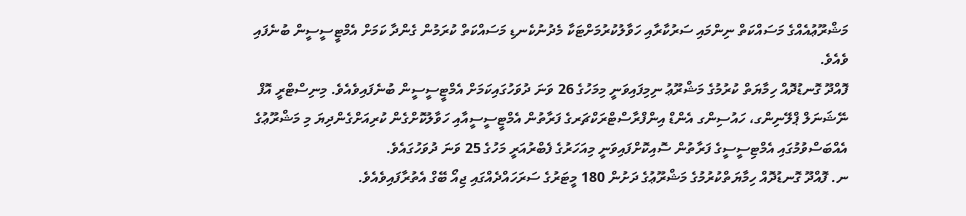މަޝްރޫޢުއެއްގެ މަސައްކަތް ނިންމައި ސަރުކާރާއި ހަވާލުކުރުމަށްޓަކާ މެދުނުކެނޑި މަސައްކަތް ކުރަމުން ގެންދާ ކަމަށް އެމްޓީސީސީން ބުނެފައި ވެއެވެ.
ފޮއްދޫ ގޮނޑުދޮއް ހިމާޔަތް ކުރުމުގެ މަޝްރޫޢު ނިމިފައިވަނީ މިމަހުގެ 26 ވަނަ ދުވަހުގައިކަމަށް އެމްޓީސީސީން ބުނެފައިވެއެވެ. މިނިސްޓްރީ އޮފް ނޭޝަނަލް ޕްލޭނިންގ، ހައުސިންގ އެންޑް އިންފްރާސްޓްރަކްޗަރގެ ފަރާތުން އެމްޓީސީސީއާއި ހަވާލުކޮށްގެން ކުރިއަށްގެންދިޔަ މި މަޝްރޫޢުގެ އެއްބަސްވުމުގައި އެމްޓިސީސީގެ ފަރާތުން ސޮއިކޮށްފައިވަނީ މިއަހަރުގެ ފެބްރުއަރީ މަހުގެ 25 ވަނަ ދުވަހުގައެވެ.
ނ. ފޮއްދޫ ގޮނޑުދޮއް ހިމާޔަތްކުރުމުގެ މަޝްރޫޢުގެ ދަށުން 180 މީޓަރުގެ ސަރަހައްދެއްގައި ޖިއޯ ބޭގް އެތުރާފައިވެއެވެ.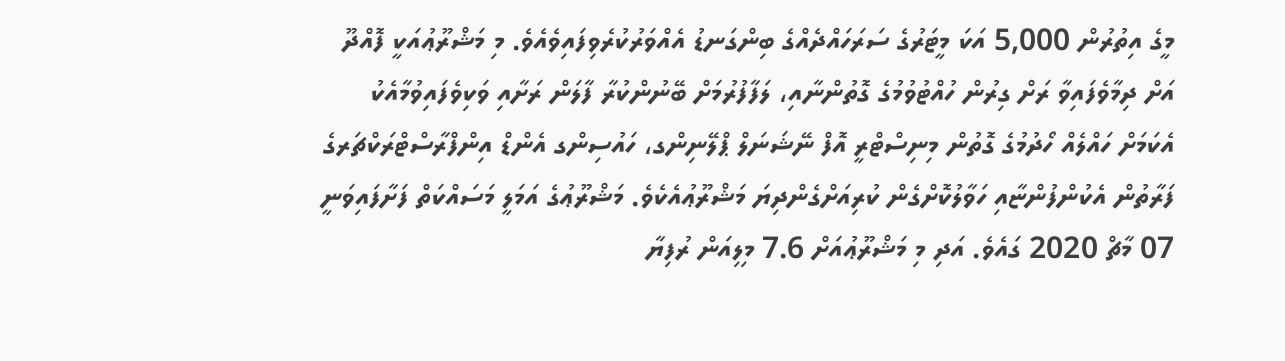މީގެ އިތުރުން 5,000 އަކަ މީޓަރުގެ ސަރަހައްދެއްގެ ބިންގަނޑު އެއްވަރުކުރެވިފައިވެއެވެ. މި މަޝްރޫޢުއަކީ ފޮއްދޫ އަށް ދިމާވެފައިވާ ރަށް ގިރުން ހުއްޓުވުމުގެ ގޮތުންނާއި، ލަފާފުރުމަށް ބޭނުންކުރާ ފާލަން ރަށާއި ވަކިވެފައިވުމާއެކު އެކަމަށް ހައްލެއް ހޯދުމުގެ ގޮތުން މިނިސްޓްރީ އޮފް ނޭޝަނަލް ޕްލޭނިންގ، ހައުސިންގ އެންޑް އިންފްރާސްޓްރަކްޗަރގެ ފަރާތުން އެކުންފުންޏާއި ހަވާލުކޮށްގެން ކުރިއަށްގެންދިޔަ މަޝްރޫޢުއެކެވެ. މަޝްރޫޢުގެ އަމަލީ މަސައްކަތް ފަށާފައިވަނީ 07 މާޗް 2020 ގައެވެ. އަދި މި މަޝްރޫޢުއަށް 7.6 މިލިއަން ރުފިޔާ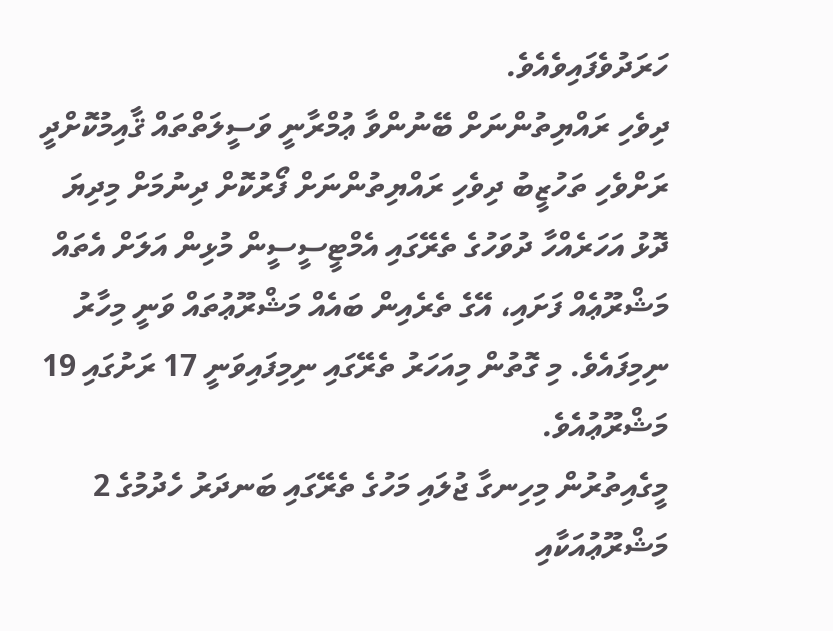ހަރަދުވެފައިވެއެވެ.
ދިވެހި ރައްޔިތުންނަށް ބޭނުންވާ ޢުމްރާނީ ވަސީލަތްތައް ޤާއިމުކޮށްދީ ރަށްވެހި ތަހުޒީބު ދިވެހި ރައްޔިތުންނަށް ފޯރުކޮށް ދިނުމަށް މިދިޔަ ދޮޅު އަހަރެއްހާ ދުވަހުގެ ތެރޭގައި އެމްޓީސީސީން މުޅިން އަލަށް އެތައް މަޝްރޫޢެއް ފަށައި، އޭގެ ތެރެއިން ބައެއް މަޝްރޫޢުތައް ވަނީ މިހާރު ނިމިފައެވެ. މި ގޮތުން މިއަހަރު ތެރޭގައި ނިމިފައިވަނީ 17 ރަށުގައި 19 މަޝްރޫޢުއެވެ.
މީގެއިތުރުން މިހިނގާ ޖުލައި މަހުގެ ތެރޭގައި ބަނދަރު ހެދުމުގެ 2 މަޝްރޫޢުއަކާއި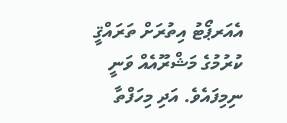އެއަރޕޯޓު އިތުރަށް ތަރައްޤީ ކުރުމުގެ މަޝްރޫއެއް ވަނީ ނިމިފައެވެ. އަދި މިހަފްތާ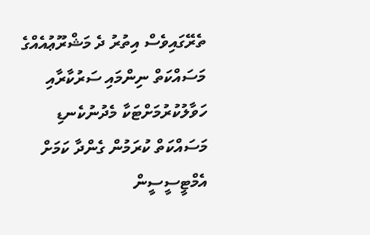ތެރޭގައިވެސް އިތުރު ދެ މަޝްރޫޢުއެއްގެ މަސައްކަތް ނިންމައި ސަރުކާރާއި ހަވާލުކުރުމަށްޓަކާ މެދުނުކެނޑި މަސައްކަތް ކުރަމުން ގެންދާ ކަމަށް އެމްޓީސީސީން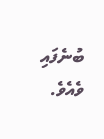ބުނެފައި ވެއެވެ.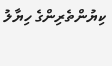ކިޔުންތެރިންގެ ހިޔާލު